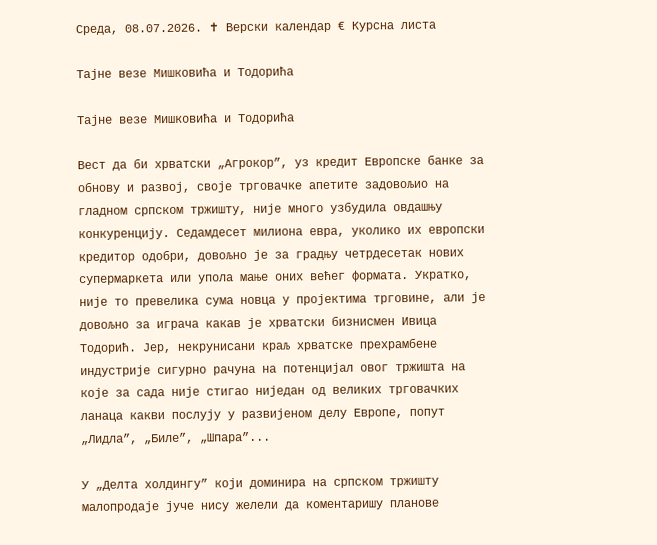Среда, 08.07.2026. ✝ Верски календар € Курсна листа

Тајне везе Мишковића и Тодорића

Тајне везе Мишковића и Тодорића

Вест да би хрватски „Агрокор”, уз кредит Европске банке за обнову и развој, своје трговачке апетите задовољио на гладном српском тржишту, није много узбудила овдашњу конкуренцију. Седамдесет милиона евра, уколико их европски кредитор одобри, довољно је за градњу четрдесетак нових супермаркета или упола мање оних већег формата. Укратко, није то превелика сума новца у пројектима трговине, али је довољно за играча какав је хрватски бизнисмен Ивица Тодорић. Јер, некрунисани краљ хрватске прехрамбене индустрије сигурно рачуна на потенцијал овог тржишта на које за сада није стигао ниједан од великих трговачких ланаца какви послују у развијеном делу Европе, попут „Лидла”, „Биле”, „Шпара”...

У „Делта холдингу” који доминира на српском тржишту малопродаје јуче нису желели да коментаришу планове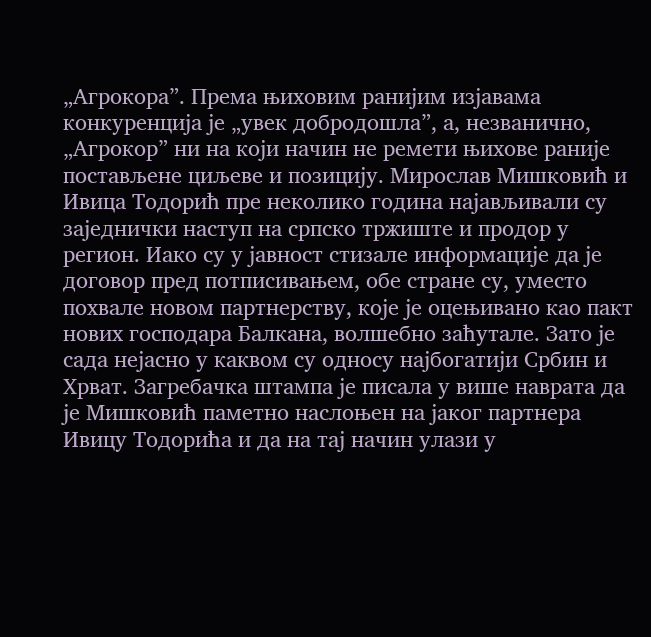„Агрокора”. Према њиховим ранијим изјавама конкуренција је „увек добродошла”, а, незванично, „Агрокор” ни на који начин не ремети њихове раније постављене циљеве и позицију. Мирослав Мишковић и Ивица Тодорић пре неколико година најављивали су заједнички наступ на српско тржиште и продор у регион. Иако су у јавност стизале информације да је договор пред потписивањем, обе стране су, уместо похвале новом партнерству, које је оцењивано као пакт нових господара Балкана, волшебно заћутале. Зато је сада нејасно у каквом су односу најбогатији Србин и Хрват. Загребачка штампа је писала у више наврата да је Мишковић паметно наслоњен на јаког партнера Ивицу Тодорића и да на тај начин улази у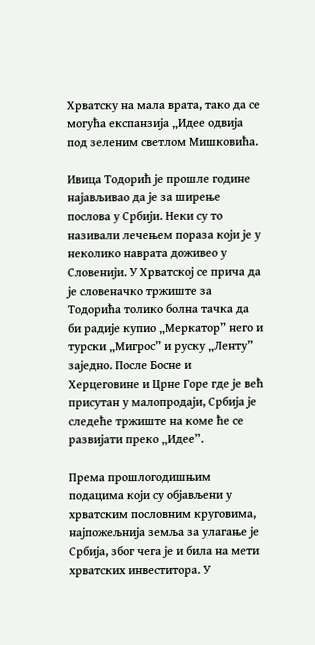Хрватску на мала врата, тако да се могућа експанзија „Идее одвија под зеленим светлом Мишковића.

Ивица Тодорић је прошле године најављивао да је за ширење послова у Србији. Неки су то називали лечењем пораза који је у неколико наврата доживео у Словенији. У Хрватској се прича да је словеначко тржиште за Тодорића толико болна тачка да би радије купио „Меркатор” него и турски „Мигрос” и руску „Ленту” заједно. После Босне и Херцеговине и Црне Горе где је већ присутан у малопродаји, Србија је следеће тржиште на коме ће се развијати преко „Идее”.

Према прошлогодишњим подацима који су објављени у хрватским пословним круговима, најпожељнија земља за улагање је Србија, због чега је и била на мети хрватских инвеститора. У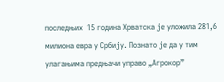последњих  15 година Хрватска је уложила 281,6 милиона евра у Србију. Познато је да у тим улагањима предњачи управо „Агрокор”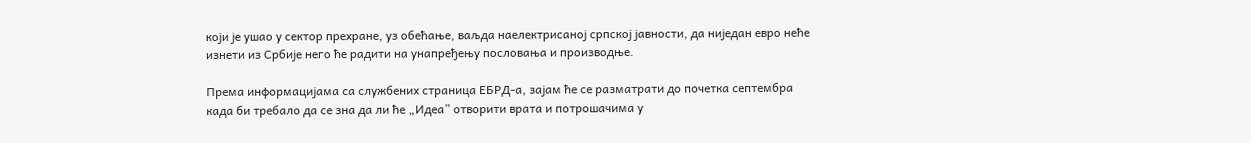који је ушао у сектор прехране, уз обећање, ваљда наелектрисаној српској јавности, да ниједан евро неће изнети из Србије него ће радити на унапређењу пословања и производње.

Према информацијама са службених страница ЕБРД-а, зајам ће се разматрати до почетка септембра када би требало да се зна да ли ће „Идеа” отворити врата и потрошачима у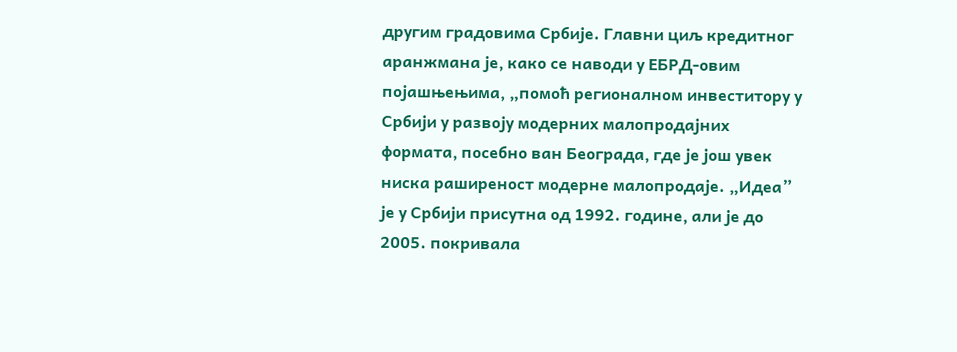другим градовима Србије. Главни циљ кредитног аранжмана је, како се наводи у ЕБРД-овим појашњењима, „помоћ регионалном инвеститору у Србији у развоју модерних малопродајних формата, посебно ван Београда, где је још увек ниска раширеност модерне малопродаје. „Идеа” је у Србији присутна од 1992. године, али је до 2005. покривала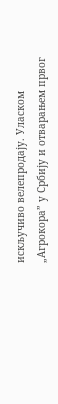искључиво велепродају. Уласком „Агрокора” у Србију и отварањем првог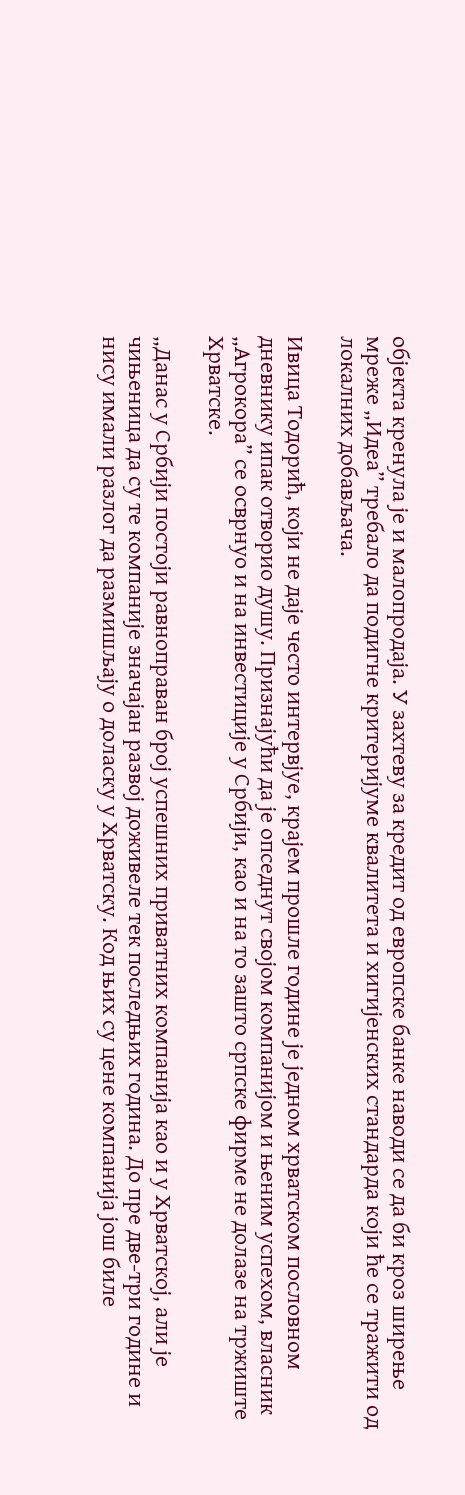објекта кренула је и малопродаја. У захтеву за кредит од европске банке наводи се да би кроз ширење мреже „Идеа” требало да подигне критеријуме квалитета и хигијенских стандарда који ће се тражити од локалних добављача.

Ивица Тодорић, који не даје често интервјуе, крајем прошле године је једном хрватском пословном дневнику ипак отворио душу. Признајући да је опседнут својом компанијом и њеним успехом, власник „Агрокора” се осврнуо и на инвестиције у Србији, као и на то зашто српске фирме не долазе на тржиште Хрватске.

„Данас у Србији постоји равноправан број успешних приватних компанија као и у Хрватској, али је чињеница да су те компаније значајан развој доживеле тек последњих година. До пре две-три године и нису имали разлог да размишљају о доласку у Хрватску. Код њих су цене компанија још биле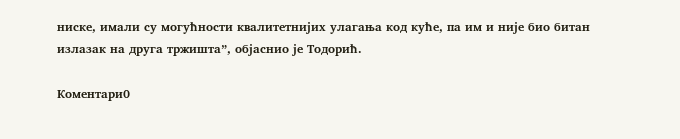ниске, имали су могућности квалитетнијих улагања код куће, па им и није био битан излазак на друга тржишта”, објаснио је Тодорић.

Коментари0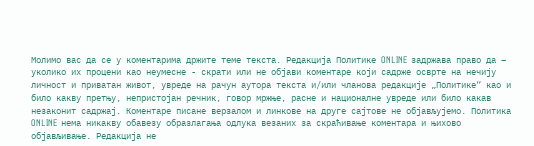Молимо вас да се у коментарима држите теме текста. Редакција Политике ONLINE задржава право да – уколико их процени као неумесне - скрати или не објави коментаре који садрже осврте на нечију личност и приватан живот, увреде на рачун аутора текста и/или чланова редакције „Политике“ као и било какву претњу, непристојан речник, говор мржње, расне и националне увреде или било какав незаконит садржај. Коментаре писане верзалом и линкове на друге сајтове не објављујемо. Политика ONLINE нема никакву обавезу образлагања одлука везаних за скраћивање коментара и њихово објављивање. Редакција не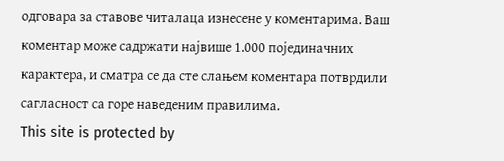одговара за ставове читалаца изнесене у коментарима. Ваш коментар може садржати највише 1.000 појединачних карактера, и сматра се да сте слањем коментара потврдили сагласност са горе наведеним правилима.
This site is protected by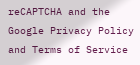reCAPTCHA and the Google Privacy Policy and Terms of Service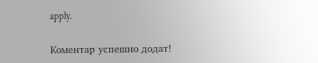apply.

Комeнтар успeшно додат!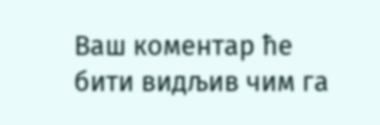Ваш комeнтар ћe бити видљив чим га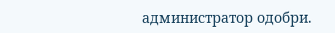администратор одобри.